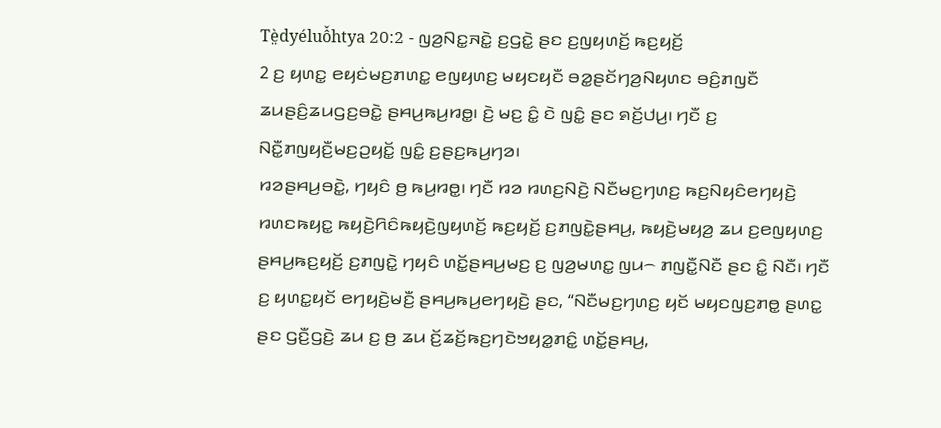Tè̤dyéluô̌htya 20:2 - ꤜꤤ꤬ꤡꤢ꤭ꤏꤢꤧ꤭ ꤢ꤬ꤞꤢꤧ꤭ ꤔꤢ ꤢ꤬ꤜꤟꤛꤢꤩ꤬ ꤒꤢ꤬ꤟꤢꤩ꤬
2 ꤢ꤬ ꤟꤛꤢ꤭ ꤕꤟꤢꤦꤗꤢ꤬ꤊꤛꤢ꤭ ꤕꤜꤟꤛꤢ꤬ ꤗꤟꤢꤟꤢꤪ ꤋꤤ꤭ꤔꤢꤩꤚꤤ꤬ꤡꤟꤛꤢ ꤋꤢꤨ꤬ꤊꤜꤢꤪ ꤘꤣꤔꤢꤨ꤬ꤘꤣꤞꤢ꤬ꤋꤢꤧ꤭ ꤔꤌꤣ꤬ꤒꤣ꤬ꤙꤥ꤭꤯ ꤢꤧ꤬ ꤗꤢ꤬ ꤢꤨ꤭ ꤢꤧ ꤜꤢꤨ꤭ ꤔꤢ ꤎꤢꤩ꤬ꤓꤣ꤬꤯ ꤚꤢꤪ ꤢ꤬ ꤡꤢꤪ꤭ꤊꤜꤟꤢꤪ꤬ꤗꤢ꤬ꤑꤟꤢꤩ꤭ ꤜꤢꤨ꤭ ꤢ꤬ꤔꤢ꤬ꤒꤣ꤬ꤚꤤ꤯
ꤙꤤꤔꤌꤣ꤬ꤋꤢꤧ꤭, ꤚꤟꤢꤨ ꤥ꤬ ꤒꤣ꤬ꤙꤥ꤭꤯ ꤚꤢꤪ ꤙꤤ ꤙꤛꤢ꤬ꤡꤢꤧ꤬ ꤡꤢꤪꤗꤢ꤬ꤚꤛꤢ꤬ ꤒꤢ꤬ꤡꤟꤢꤨꤕꤚꤟꤢꤧ꤬ ꤙꤛꤢꤒꤟꤢ꤭ ꤒꤟꤢꤧ꤬ꤖꤢꤨꤒꤟꤢꤧ꤬ꤜꤟꤛꤢꤩ꤬ ꤒꤢ꤬ꤟꤢꤩ꤬ ꤢ꤬ꤊꤜꤢꤧ꤭ꤔꤌꤣ꤬, ꤒꤟꤢꤧ꤬ꤗꤟꤤ꤬ ꤘꤣ ꤢ꤬ꤕꤜꤟꤛꤢ꤬ ꤔꤌꤣ꤬ꤒꤢ꤬ꤟꤢꤩ꤬ ꤢ꤬ꤊꤜꤢꤧ꤭ ꤚꤟꤢꤨ ꤛꤢꤩ꤭ꤔꤌꤣ꤬ꤗꤢ꤬ ꤢ꤬ ꤜꤤ꤬ꤗꤛꤢ꤭ ꤜꤣ꤮ ꤊꤜꤢꤪ꤭ꤡꤢꤪ ꤔꤢ ꤢꤨ꤭ ꤡꤢꤪ꤯ ꤚꤢꤪ ꤢ꤬ ꤟꤛꤢ꤭ꤟꤢꤩ ꤕꤚꤟꤢꤧ꤬ꤗꤢꤪ꤬ ꤔꤌꤣ꤬ꤒꤣ꤬ꤕꤚꤟꤢꤧ꤬ ꤔꤢ, “ꤡꤢꤪꤗꤢ꤬ꤚꤛꤢ꤬ ꤟꤢꤩ ꤗꤟꤢꤜꤢ꤬ꤊꤥ꤭ ꤔꤛꤢ꤭ ꤔꤢ ꤞꤢꤪ꤬ꤞꤢꤧ꤬ ꤘꤣ ꤢ꤬ ꤥ꤬ ꤘꤣ ꤢꤩ꤬ꤘꤢꤩ꤬ꤒꤢ꤬ꤚꤢꤧꤠꤟꤤ꤭ꤊꤢꤨ꤭ ꤛꤢꤩ꤭ꤔꤌꤣ꤬,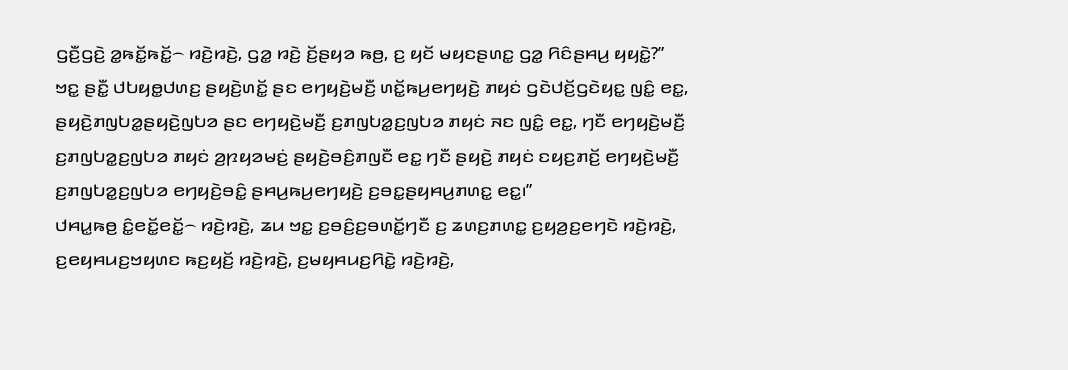ꤞꤢꤪ꤬ꤞꤢꤧ꤬ ꤤ꤭ꤒꤢꤩ꤭ꤒꤢꤩ꤭꤮ ꤙꤢꤧ꤬ꤙꤢꤧ꤬, ꤞꤤ꤭ ꤙꤢꤧ꤬ ꤢꤩ꤬ꤔꤟꤤ ꤒꤥ꤬, ꤢ꤬ ꤟꤢꤩ ꤗꤟꤢꤔꤛꤢ꤭ ꤞꤤ꤭ ꤖꤢꤨꤔꤌꤣ꤬ ꤟꤟꤢꤧ꤭?”
ꤠꤢ꤭ ꤔꤢꤪ꤭ ꤓꤝꤟꤥ꤭ꤓꤛꤢ꤬ ꤔꤟꤢꤧ꤬ꤛꤢꤩ꤭ ꤔꤢ ꤕꤚꤟꤢꤧ꤬ꤗꤢꤪ꤬ ꤛꤢꤩ꤭ꤒꤣ꤬ꤕꤚꤟꤢꤧ꤬ ꤊꤟꤢꤦ ꤞꤢꤧꤓꤢꤩ꤬ꤞꤢꤧꤟꤢ꤭ ꤜꤢꤨ꤭ ꤕꤢ꤭, ꤔꤟꤢꤧ꤬ꤊꤜꤝꤤ꤭ꤔꤟꤢꤧ꤬ꤜꤝꤤ ꤔꤢ ꤕꤚꤟꤢꤧ꤬ꤗꤢꤪ꤬ ꤢ꤬ꤊꤜꤝꤤ꤭ꤢ꤬ꤜꤝꤤ ꤊꤟꤢꤦ ꤏꤢ ꤜꤢꤨ꤭ ꤕꤢ꤭, ꤚꤢꤪ ꤕꤚꤟꤢꤧ꤬ꤗꤢꤪ꤬ ꤢ꤬ꤊꤜꤝꤤ꤭ꤢ꤬ꤜꤝꤤ ꤊꤟꤢꤦ ꤤ꤬ꤐꤟꤤꤗꤢꤦ꤬ ꤔꤟꤢꤧ꤬ꤋꤢꤨ꤬ꤊꤜꤢꤪ ꤕꤢ꤭ ꤚꤢꤪ ꤔꤟꤢꤧ꤬ ꤊꤟꤢꤦ ꤢꤟꤢ꤬ꤊꤢꤩ꤬ ꤕꤚꤟꤢꤧ꤬ꤗꤢꤪ꤬ ꤢ꤬ꤊꤜꤝꤤ꤭ꤢ꤬ꤜꤝꤤ ꤕꤚꤟꤢꤧ꤬ꤋꤢꤨ꤭ ꤔꤌꤣ꤬ꤒꤣ꤬ꤕꤚꤟꤢꤧ꤬ ꤢ꤬ꤋꤢ꤭ꤔꤟꤌꤣ꤬ꤊꤛꤢ꤭ ꤕꤢ꤭꤯”
ꤓꤌꤣ꤭ꤒꤥ꤬ ꤢꤨ꤭ꤕꤢꤩ꤭ꤕꤢꤩ꤭꤮ ꤙꤢꤧ꤬ꤙꤢꤧ꤬, ꤘꤣ ꤠꤢ꤭ ꤢ꤬ꤋꤢꤨ꤬ꤢ꤬ꤋꤛꤢꤩ꤭ꤚꤢꤪ ꤢ꤬ ꤘꤛꤢ꤬ꤊꤛꤢ꤭ ꤢ꤬ꤟꤤ꤬ꤢ꤬ꤕꤚꤢꤧ ꤙꤢꤧ꤬ꤙꤢꤧ꤬, ꤢ꤬ꤕꤟꤌꤣꤢ꤬ꤠꤟꤛꤢ ꤒꤢ꤬ꤟꤢꤩ꤬ ꤙꤢꤧ꤬ꤙꤢꤧ꤬, ꤢ꤬ꤗꤟꤌꤣꤢ꤬ꤖꤢꤧ꤭ ꤙꤢꤧ꤬ꤙꤢꤧ꤬,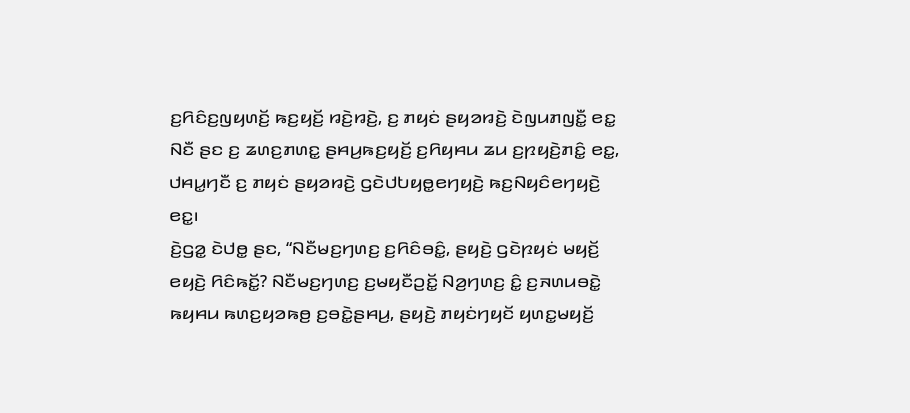ꤢ꤬ꤖꤢꤨꤢ꤬ꤜꤟꤛꤢꤩ꤬ ꤒꤢ꤬ꤟꤢꤩ꤬ ꤙꤢꤧ꤬ꤙꤢꤧ꤬, ꤢ꤬ ꤊꤟꤢꤦ ꤔꤟꤤꤙꤢꤧ꤬ ꤢꤧꤜꤣꤊꤜꤢꤪ꤭ ꤕꤢ꤭ ꤡꤢꤪ ꤔꤢ ꤢ꤬ ꤘꤛꤢ꤬ꤊꤛꤢ꤭ ꤔꤌꤣ꤬ꤒꤢ꤬ꤟꤢꤩ꤬ ꤢ꤬ꤖꤟꤌꤣ ꤘꤣ ꤢ꤬ꤐꤟꤢꤧ꤬ꤊꤢꤨ꤭ ꤕꤢ꤭, ꤓꤌꤣ꤭ꤚꤢꤪ ꤢ꤬ ꤊꤟꤢꤦ ꤔꤟꤤꤙꤢꤧ꤬ ꤞꤢꤧꤓꤝꤟꤥ꤭ꤕꤚꤟꤢꤧ꤬ ꤒꤢ꤬ꤡꤟꤢꤨꤕꤚꤟꤢꤧ꤬ ꤕꤢ꤭꤯
ꤢꤧ꤬ꤞꤤ꤭ ꤢꤧꤓꤥ꤭ ꤔꤢ, “ꤡꤢꤪꤗꤢ꤬ꤚꤛꤢ꤬ ꤢ꤬ꤖꤢꤨꤋꤢꤨ꤭, ꤔꤟꤢꤧ꤬ ꤞꤢꤧꤐꤟꤢꤦ ꤗꤟꤢꤩ꤬ ꤕꤟꤢꤧ꤬ ꤖꤢꤨꤒꤢꤩ꤭? ꤡꤢꤪꤗꤢ꤬ꤚꤛꤢ꤬ ꤢ꤬ꤗꤟꤢꤪꤑꤢꤩ꤭ ꤡꤤ꤬ꤚꤛꤢ꤬ ꤢꤨ꤭ ꤢ꤬ꤏꤛꤣꤋꤢꤧ꤭ ꤒꤟꤌꤣ ꤒꤛꤢ꤬ꤟꤤꤒꤥ꤬ ꤢ꤬ꤋꤢꤧ꤭ꤔꤌꤣ꤬, ꤔꤟꤢꤧ꤬ ꤊꤟꤢꤦꤚꤟꤢꤩ ꤟꤛꤢ꤭ꤗꤟꤢꤩ꤬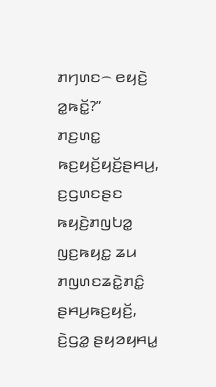ꤊꤚꤛꤢ꤮ ꤕꤟꤢꤧ꤬ ꤤ꤭ꤒꤢꤩ꤭?”
ꤊꤢ꤬ꤛꤢ꤭ ꤒꤢ꤬ꤟꤢꤩ꤬ꤟꤢꤩ꤬ꤔꤌꤣ꤬, ꤢ꤬ꤞꤛꤢꤔꤢ ꤒꤟꤢꤧ꤬ꤊꤜꤝꤤ꤭ ꤜꤢ꤬ꤒꤟꤢ꤭ ꤘꤣ ꤊꤜꤛꤢꤘꤢꤧ꤭ꤊꤢꤨ꤭ ꤔꤌꤣ꤬ꤒꤢ꤬ꤟꤢꤩ꤬, ꤢꤧ꤬ꤞꤤ꤭ ꤔꤟꤤꤟꤌꤣ꤭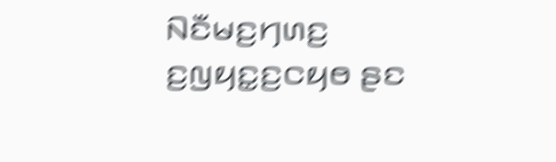ꤡꤢꤪꤗꤢ꤬ꤚꤛꤢ꤬ ꤢ꤬ꤜꤟꤢ꤭ꤢ꤬ꤍꤟꤥ ꤔꤢ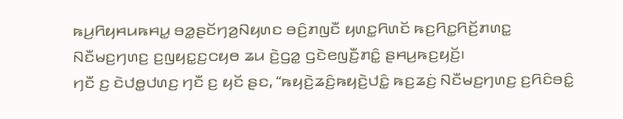ꤒꤣ꤬ꤖꤟꤌꤣꤒꤌꤣ꤭ ꤋꤤ꤭ꤔꤢꤩꤚꤤ꤬ꤡꤟꤛꤢ ꤋꤢꤨ꤬ꤊꤜꤢꤪ ꤟꤛꤢ꤭ꤖꤛꤢꤩ ꤒꤢ꤬ꤖꤢ꤭ꤖꤢꤩ꤬ꤊꤛꤢ꤭ ꤡꤢꤪꤗꤢ꤬ꤚꤛꤢ꤬ ꤢ꤬ꤜꤟꤢ꤭ꤢ꤬ꤍꤟꤥ ꤘꤣ ꤢꤧ꤬ꤞꤤ꤭ ꤞꤢꤧꤕꤜꤢꤪ꤬ꤊꤢꤨ꤭ ꤔꤌꤣ꤬ꤒꤢ꤬ꤟꤢꤩ꤬꤯
ꤚꤢꤪ ꤢ꤬ ꤢꤧꤓꤥ꤭ꤓꤛꤢ꤬ ꤚꤢꤪ ꤢ꤬ ꤟꤢꤩ ꤔꤢ, “ꤒꤟꤢꤧ꤬ꤘꤢꤨ꤬ꤒꤟꤢꤧ꤬ꤓꤢꤨ꤭ ꤒꤢ꤬ꤘꤢꤦ꤬ ꤡꤢꤪꤗꤢ꤬ꤚꤛꤢ꤬ ꤢ꤬ꤖꤢꤨꤋꤢꤨ꤭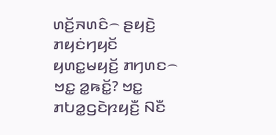ꤛꤢꤩ꤬ꤏꤛꤢꤨ꤮ ꤔꤟꤢꤧ꤬ ꤊꤟꤢꤦꤚꤟꤢꤩ ꤟꤛꤢ꤭ꤗꤟꤢꤩ꤬ ꤊꤚꤛꤢ꤮ ꤠꤢ꤭ ꤤ꤭ꤒꤢꤩ꤭? ꤠꤢ꤭ ꤊꤝꤤ꤭ꤞꤢꤧꤐꤟꤢꤪ꤬ ꤡꤢꤪ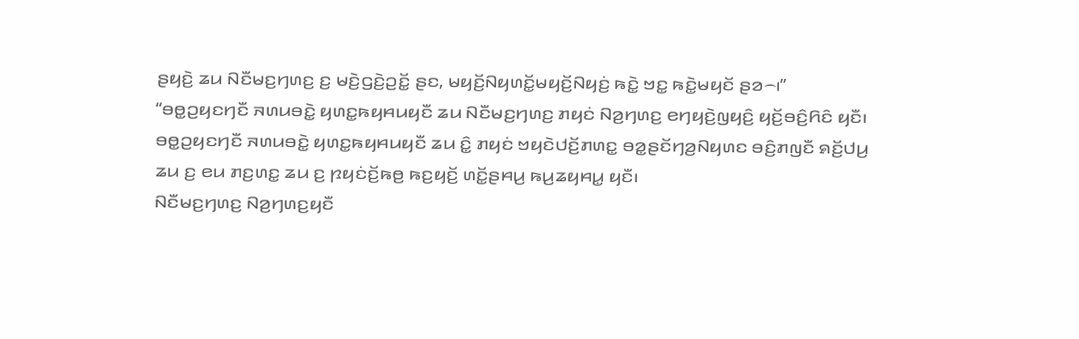ꤔꤟꤢꤧ꤬ ꤘꤣ ꤡꤢꤪꤗꤢ꤬ꤚꤛꤢ꤬ ꤢ꤬ ꤗꤢꤧ꤬ꤞꤢꤧ꤬ꤑꤢꤩ꤭ ꤔꤢ, ꤗꤟꤢꤩ꤬ꤡꤟꤛꤢꤩ꤭ꤗꤟꤢꤩ꤬ꤡꤟꤢꤦ꤬ ꤒꤢꤧ꤭ ꤠꤢ꤭ ꤒꤢꤧ꤭ꤗꤟꤢꤩ ꤔꤤ꤮꤯”
“ꤋꤥ꤭ꤑꤟꤢꤚꤢꤪ ꤏꤛꤣꤋꤢꤧ꤭ ꤟꤛꤢ꤭ꤒꤟꤌꤣꤟꤢꤪ ꤘꤣ ꤡꤢꤪꤗꤢ꤬ꤚꤛꤢ꤬ ꤊꤟꤢꤦ ꤡꤤ꤬ꤚꤛꤢ꤬ ꤕꤚꤟꤢꤧ꤬ꤜꤟꤢꤨ꤬ ꤟꤢꤩ꤬ꤋꤢꤨ꤬ꤖꤢꤨ ꤟꤢꤪ꤯ ꤋꤥ꤭ꤑꤟꤢꤚꤢꤪ ꤏꤛꤣꤋꤢꤧ꤭ ꤟꤛꤢ꤭ꤒꤟꤌꤣꤟꤢꤪ ꤘꤣ ꤢꤨ꤭ ꤊꤟꤢꤦ ꤠꤟꤢꤧꤓꤢꤩ꤬ꤊꤛꤢ꤭ ꤋꤤ꤭ꤔꤢꤩꤚꤤ꤬ꤡꤟꤛꤢ ꤋꤢꤨ꤬ꤊꤜꤢꤪ ꤎꤢꤩ꤬ꤓꤣ꤬ ꤘꤣ ꤢ꤬ ꤕꤣ ꤊꤢ꤬ꤛꤢ꤭ ꤘꤣ ꤢ꤬ ꤐꤟꤢꤦꤢꤩ꤬ꤒꤥ꤬ ꤒꤢ꤬ꤟꤢꤩ꤬ ꤛꤢꤩ꤭ꤔꤌꤣ꤬ ꤒꤣ꤬ꤘꤟꤌꤣ꤭ ꤟꤢꤪ꤯
ꤡꤢꤪꤗꤢ꤬ꤚꤛꤢ꤬ ꤡꤤ꤬ꤚꤛꤢ꤬ꤟꤢꤪ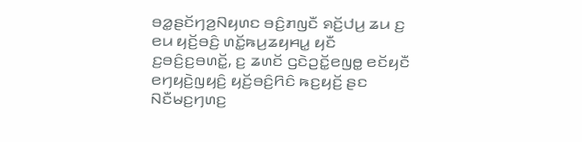ꤋꤤ꤭ꤔꤢꤩꤚꤤ꤬ꤡꤟꤛꤢ ꤋꤢꤨ꤬ꤊꤜꤢꤪ ꤎꤢꤩ꤬ꤓꤣ꤬ ꤘꤣ ꤢ꤬ ꤕꤣ ꤟꤢꤩ꤬ꤋꤢꤨ꤬ ꤛꤢꤩ꤭ꤒꤣ꤬ꤘꤟꤌꤣ꤭ ꤟꤢꤪ ꤢ꤬ꤋꤢꤨ꤬ꤢ꤬ꤋꤛꤢꤩ꤭, ꤢ꤬ ꤘꤛꤢꤩ ꤞꤢꤧꤑꤢꤩ꤭ꤕꤜꤥ꤭ ꤕꤢꤩꤟꤢꤪ ꤕꤚꤟꤢꤧ꤬ꤜꤟꤢꤨ꤬ ꤟꤢꤩ꤬ꤋꤢꤨ꤬ꤖꤢꤨ ꤒꤢ꤬ꤟꤢꤩ꤬ ꤔꤢ ꤡꤢꤪꤗꤢ꤬ꤚꤛꤢ꤬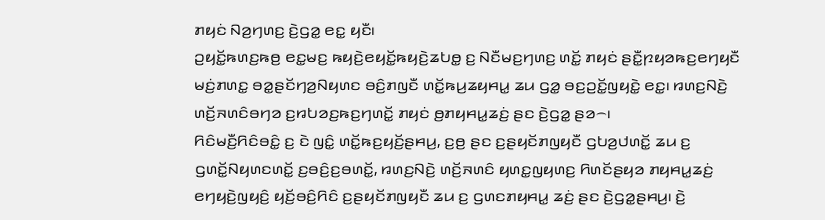ꤊꤟꤢꤦ ꤡꤤ꤬ꤚꤛꤢ꤬ ꤢꤧ꤬ꤞꤤ꤭ ꤕꤢ꤭ ꤟꤢꤪ꤯
ꤑꤟꤢꤩ꤭ꤒꤛꤢ꤬ꤒꤥ꤬ ꤕꤢ꤭ꤗꤢ꤬ ꤒꤟꤢꤧ꤬ꤕꤟꤢꤩ꤭ꤒꤟꤢꤧ꤬ꤘꤝꤥ꤭ ꤢ꤬ ꤡꤢꤪꤗꤢ꤬ꤚꤛꤢ꤬ ꤛꤢꤩ꤭ ꤊꤟꤢꤦ ꤔꤢꤪ꤭ꤐꤟꤤꤒꤢ꤬ꤕꤚꤟꤢꤪ ꤗꤢꤦ꤬ꤊꤛꤢ꤭ ꤋꤤ꤭ꤔꤢꤩꤚꤤ꤬ꤡꤟꤛꤢ ꤋꤢꤨ꤬ꤊꤜꤢꤪ ꤛꤢꤩ꤭ꤒꤣ꤬ꤘꤟꤌꤣ꤭ ꤘꤣ ꤞꤤ꤭ ꤋꤢ꤬ꤑꤢꤩ꤭ꤜꤟꤢꤧ꤭ ꤕꤢ꤭꤯ ꤙꤛꤢ꤬ꤡꤢꤧ꤬ ꤛꤢꤩ꤬ꤏꤛꤢꤨꤋꤚꤤ ꤢ꤬ꤙꤝꤤꤢ꤬ꤒꤢ꤬ꤚꤛꤢꤩ꤭ ꤊꤟꤢꤦ ꤥ꤬ꤊꤟꤌꤣ꤭ꤘꤢꤦ꤬ ꤔꤢ ꤢꤧ꤬ꤞꤤ꤭ ꤔꤤ꤮꤯
ꤖꤢꤨꤗꤢꤪ꤬ꤖꤢꤨꤋꤢꤨ꤭ ꤢ꤬ ꤢꤧ ꤜꤢꤨ꤭ ꤛꤢꤩ꤭ꤒꤢ꤬ꤟꤢꤩ꤬ꤔꤌꤣ꤬, ꤢ꤬ꤥ꤬ ꤔꤢ ꤢ꤬ꤔꤟꤢꤩꤊꤜꤟꤢꤪ ꤞꤝꤤ꤬ꤓꤛꤢꤩ꤭ ꤘꤣ ꤢ꤬ ꤞꤛꤢꤩ꤭ꤡꤟꤛꤢꤛꤢꤩ꤭ ꤢ꤬ꤋꤢꤨ꤬ꤢ꤬ꤋꤛꤢꤩ꤭, ꤙꤛꤢ꤬ꤡꤢꤧ꤬ ꤛꤢꤩ꤬ꤏꤛꤢꤨ ꤟꤛꤢ꤭ꤜꤟꤛꤢ꤬ ꤖꤛꤢꤩꤔꤟꤤ ꤊꤟꤌꤣ꤭ꤘꤢꤦ꤬ ꤕꤚꤟꤢꤧ꤬ꤜꤟꤢꤨ꤬ ꤟꤢꤩ꤬ꤋꤢꤨ꤬ꤖꤢꤨ ꤢ꤬ꤔꤟꤢꤩꤊꤜꤟꤢꤪ ꤘꤣ ꤢ꤬ ꤞꤛꤢꤊꤟꤌꤣ꤭ ꤘꤢꤦ꤬ ꤔꤢ ꤢꤧ꤬ꤞꤤ꤭ꤔꤌꤣ꤬꤯ ꤢꤧ꤬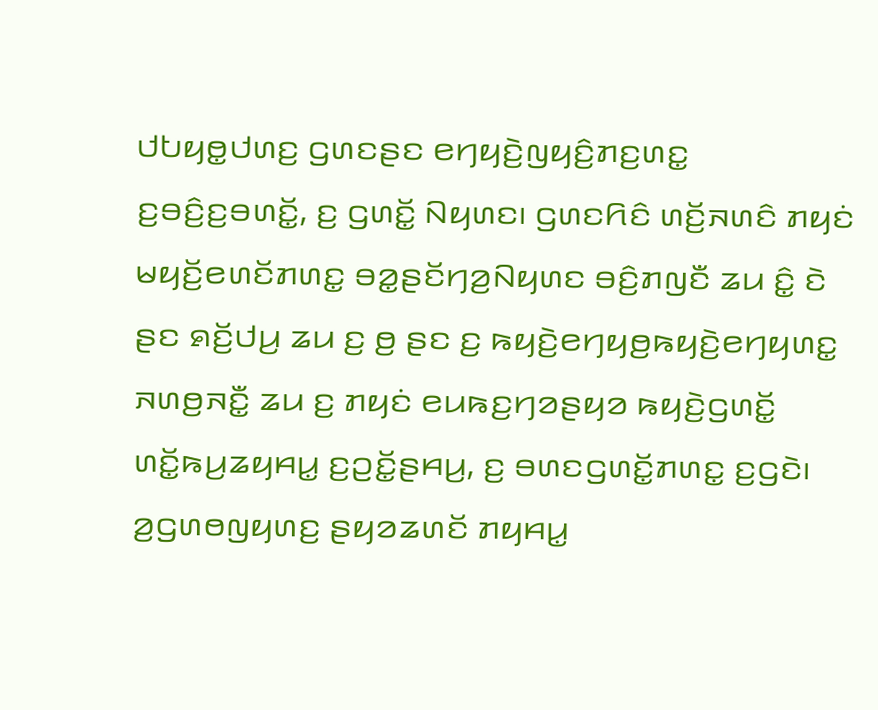ꤓꤝꤟꤥ꤭ꤓꤛꤢ꤬ ꤞꤛꤢꤔꤢ ꤕꤚꤟꤢꤧ꤬ꤜꤟꤢꤨ꤬ꤊꤢ꤬ꤛꤢ꤭ ꤢ꤬ꤋꤢꤨ꤬ꤢ꤬ꤋꤛꤢꤩ꤭, ꤢ꤬ ꤞꤛꤢꤩ꤭ ꤡꤟꤛꤢ꤯ ꤞꤛꤢꤖꤢꤨ ꤛꤢꤩ꤬ꤏꤛꤢꤨ ꤊꤟꤢꤦ ꤗꤟꤢꤩ꤬ꤕꤛꤢꤩꤊꤛꤢ꤭ ꤋꤤ꤭ꤔꤢꤩꤚꤤ꤬ꤡꤟꤛꤢ ꤋꤢꤨ꤬ꤊꤜꤢꤪ ꤘꤣ ꤢꤨ꤭ ꤢꤧ ꤔꤢ ꤎꤢꤩ꤬ꤓꤣ꤬ ꤘꤣ ꤢ꤬ ꤥ꤬ ꤔꤢ ꤢ꤬ ꤒꤟꤢꤧ꤬ꤕꤚꤟꤥ꤬ꤒꤟꤢꤧ꤬ꤕꤚꤟꤛꤢ꤭ ꤏꤛꤥ꤬ꤏꤢꤪ꤭ ꤘꤣ ꤢ꤬ ꤊꤟꤢꤦ ꤕꤣꤒꤢ꤬ꤚꤤꤔꤟꤤ ꤒꤟꤢꤧ꤬ꤞꤛꤢꤩ꤭ ꤛꤢꤩ꤭ꤒꤣ꤬ꤘꤟꤌꤣ꤭ ꤢ꤬ꤑꤢꤩ꤭ꤔꤌꤣ꤬, ꤢ꤬ ꤋꤛꤢꤞꤛꤢꤩ꤭ꤊꤛꤢ꤭ ꤢ꤬ꤞꤢꤧ꤯
ꤤ꤬ꤞꤛꤥꤜꤟꤛꤢ꤬ ꤔꤟꤤꤘꤛꤢꤩ ꤊꤟꤌꤣ꤭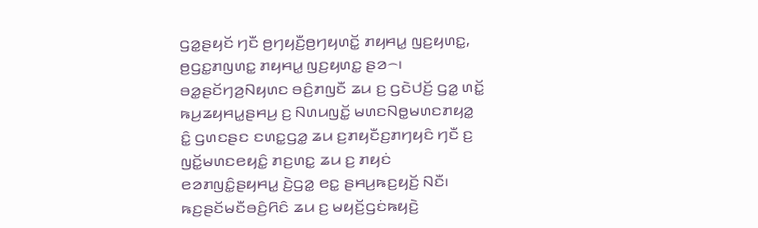ꤞꤤ꤭ꤔꤟꤢꤩ ꤚꤢꤪ ꤥ꤬ꤚꤟꤢꤪ꤬ꤥ꤬ꤚꤟꤛꤢꤩ꤭ ꤊꤟꤌꤣ꤭ ꤜꤢ꤬ꤟꤛꤢ꤭, ꤥ꤬ꤞꤢ꤭ꤊꤜꤛꤢ꤭ ꤊꤟꤌꤣ꤭ ꤜꤢ꤬ꤟꤛꤢ꤭ ꤔꤤ꤮꤯ ꤋꤤ꤭ꤔꤢꤩꤚꤤ꤬ꤡꤟꤛꤢ ꤋꤢꤨ꤬ꤊꤜꤢꤪ ꤘꤣ ꤢ꤬ ꤞꤢꤧꤓꤢꤩ꤬ ꤞꤤ꤭ ꤛꤢꤩ꤭ ꤒꤣ꤬ꤘꤟꤌꤣ꤭ꤔꤌꤣ꤬ ꤢ꤬ ꤡꤛꤣꤜꤢꤩ꤭ ꤗꤛꤢꤡꤥ꤭ꤗꤛꤢꤊꤟꤤ꤭ ꤢꤨ꤭ ꤞꤛꤢꤔꤢ ꤢꤛꤢ꤭ꤞꤤ꤭ ꤘꤣ ꤢ꤬ꤊꤟꤢꤪꤢ꤬ꤊꤚꤟꤢꤨ ꤚꤢꤪ ꤢ꤬ ꤜꤢꤩ꤭ꤗꤛꤢꤕꤟꤢꤨ꤭ ꤊꤢ꤬ꤛꤢ꤭ ꤘꤣ ꤢ꤬ ꤊꤟꤢꤦ ꤕꤤꤊꤜꤢꤨ꤭ꤔꤟꤌꤣ꤭ ꤢꤧ꤬ꤞꤤ꤭ ꤕꤢ꤭ ꤔꤌꤣ꤬ꤒꤢ꤬ꤟꤢꤩ꤬ ꤡꤢꤪ꤯
ꤒꤢ꤬ꤔꤢꤩꤗꤢꤪꤋꤢꤨ꤬ꤖꤢꤨ ꤘꤣ ꤢ꤬ ꤗꤟꤢꤩ꤬ꤞꤢꤦꤒꤟꤢꤧ꤬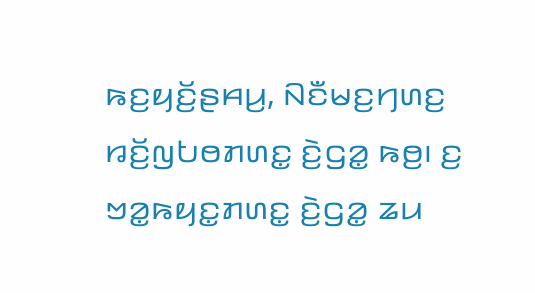ꤒꤢ꤬ꤟꤢꤩ꤬ꤔꤌꤣ꤬, ꤡꤢꤪꤗꤢ꤬ꤚꤛꤢ꤬ ꤙꤢꤩ꤬ꤜꤝꤥꤊꤛꤢ꤭ ꤢꤧ꤬ꤞꤤ꤭ ꤒꤥ꤬꤯ ꤢ꤬ ꤠꤤ꤭ꤒꤟꤢ꤭ꤊꤛꤢ꤭ ꤢꤧ꤬ꤞꤤ꤭ ꤘꤣ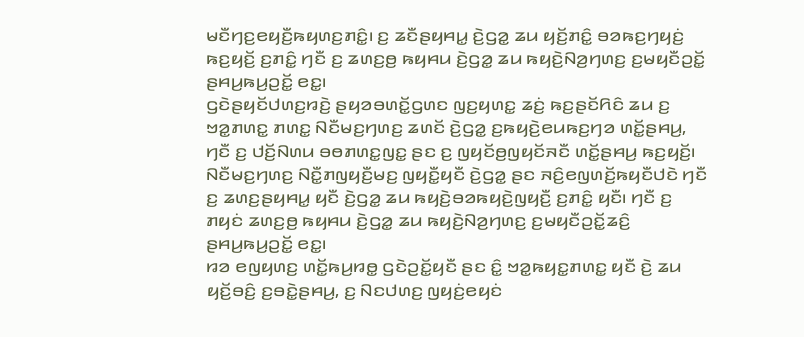ꤗꤢꤪꤚꤢ꤬ꤕꤟꤢꤪ꤬ꤒꤟꤛꤢ꤬ꤊꤢꤨ꤭꤯ ꤢ꤬ ꤘꤢꤪꤔꤟꤌꤣ꤭ ꤢꤧ꤬ꤞꤤ꤭ ꤘꤣ ꤟꤢꤩ꤬ꤊꤢꤨ꤭ ꤋꤤꤒꤢ꤬ꤚꤟꤢꤦ꤬ ꤒꤢ꤬ꤟꤢꤩ꤬ ꤢ꤬ꤊꤢꤨ꤭ ꤚꤢꤪ ꤢ꤬ ꤘꤛꤢ꤬ꤥ꤬ ꤒꤟꤌꤣ ꤢꤧ꤬ꤞꤤ꤭ ꤘꤣ ꤒꤟꤢꤧ꤬ꤡꤤ꤬ꤚꤛꤢ꤬ ꤢ꤬ꤗꤟꤢꤪꤑꤢꤩ꤭ ꤔꤌꤣ꤬ꤒꤣ꤬ꤑꤢꤩ꤭ ꤕꤢ꤭꤯
ꤞꤢꤧꤔꤟꤢꤩꤓꤛꤢ꤬ꤙꤢꤧ꤬ ꤔꤟꤤꤋꤛꤢꤩ꤭ꤞꤛꤢ ꤜꤢ꤬ꤟꤛꤢ꤭ ꤘꤢꤦ꤬ ꤒꤢ꤬ꤔꤢꤩꤖꤢꤨ ꤘꤣ ꤢ꤬ ꤠꤤ꤭ꤊꤛꤢ꤭ ꤊꤛꤢ꤭ ꤡꤢꤪꤗꤢ꤬ꤚꤛꤢ꤬ ꤘꤛꤢꤩ ꤢꤧ꤬ꤞꤤ꤭ ꤢ꤬ꤒꤟꤢꤧ꤬ꤕꤣꤒꤢ꤬ꤚꤤ ꤛꤢꤩ꤭ꤔꤌꤣ꤬, ꤚꤢꤪ ꤢ꤬ ꤓꤢꤩ꤬ꤡꤛꤣ ꤋꤥꤊꤛꤢ꤭ꤜꤢ꤭ ꤔꤢ ꤢ꤬ ꤜꤟꤢꤩꤥ꤬ꤜꤟꤢꤩꤏꤢꤪ ꤛꤢꤩ꤭ꤔꤌꤣ꤬ ꤒꤢ꤬ꤟꤢꤩ꤬꤯ ꤡꤢꤪꤗꤢ꤬ꤚꤛꤢ꤬ ꤡꤢꤪ꤭ꤊꤜꤟꤢꤪ꤬ꤗꤢ꤬ ꤜꤟꤢꤪ꤭ꤟꤢꤪ ꤢꤧ꤬ꤞꤤ꤭ ꤔꤢ ꤏꤢꤨ꤬ꤕꤜꤛꤢꤩ꤬ꤒꤟꤢꤪꤓꤢꤧ ꤚꤢꤪ ꤢ꤬ ꤘꤛꤢ꤬ꤔꤟꤌꤣ꤭ ꤟꤢꤪ ꤢꤧ꤬ꤞꤤ꤭ ꤘꤣ ꤒꤟꤢꤧ꤬ꤋꤤꤒꤟꤢꤧ꤬ꤜꤟꤢꤪ꤬ ꤢ꤬ꤊꤢꤨ꤭ ꤟꤢꤪ꤯ ꤚꤢꤪ ꤢ꤬ ꤊꤟꤢꤦ ꤘꤛꤢ꤬ꤥ꤬ ꤒꤟꤌꤣ ꤢꤧ꤬ꤞꤤ꤭ ꤘꤣ ꤒꤟꤢꤧ꤬ꤡꤤ꤬ꤚꤛꤢ꤬ ꤢ꤬ꤗꤟꤢꤪꤑꤢꤩ꤭ꤘꤢꤨ꤬ ꤔꤌꤣ꤬ꤒꤣ꤬ꤑꤢꤩ꤭ ꤕꤢ꤭꤯
ꤙꤤ ꤕꤜꤟꤛꤢ꤬ ꤛꤢꤩ꤭ꤒꤣ꤬ꤙꤥ꤭ ꤞꤢꤧꤑꤢꤩ꤭ꤟꤢꤪ ꤔꤢ ꤢꤨ꤭ ꤠꤤ꤭ꤒꤟꤢ꤭ꤊꤛꤢ꤭ ꤟꤢꤪ ꤢꤧ꤬ ꤘꤣ ꤟꤢꤩ꤬ꤋꤢꤨ꤬ ꤢ꤬ꤋꤢꤧ꤭ꤔꤌꤣ꤬, ꤢ꤬ ꤡꤢꤓꤛꤢ꤬ ꤜꤟꤢꤦ꤬ꤕꤟꤢꤦ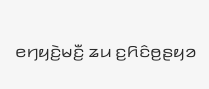ꤕꤚꤟꤢꤧ꤬ꤗꤢꤪ꤬ ꤘꤣ ꤢ꤬ꤖꤢꤨꤥ꤬ꤔꤟꤤ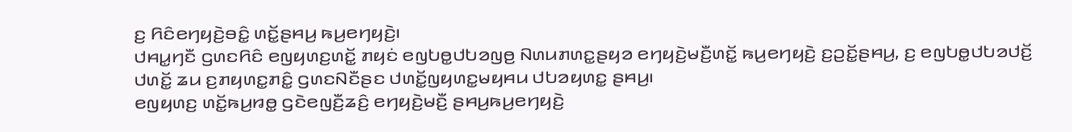ꤢ꤬ ꤖꤢꤨꤕꤚꤟꤢꤧ꤬ꤋꤢꤨ꤭ ꤛꤢꤩ꤭ꤔꤌꤣ꤬ ꤒꤣ꤬ꤕꤚꤟꤢꤧ꤬꤯
ꤓꤌꤣ꤭ꤚꤢꤪ ꤞꤛꤢꤖꤢꤨ ꤕꤜꤟꤛꤢ꤬ꤛꤢꤩ꤭ ꤊꤟꤢꤦ ꤕꤜꤝꤥ꤭ꤓꤝꤤꤜꤥ꤬ ꤡꤛꤣꤊꤛꤢ꤭ꤔꤟꤤ ꤕꤚꤟꤢꤧ꤬ꤗꤢꤪ꤬ꤛꤢꤩ꤭ ꤒꤣ꤬ꤕꤚꤟꤢꤧ꤬ ꤢ꤬ꤑꤢꤩ꤭ꤔꤌꤣ꤬, ꤢ꤬ ꤕꤜꤝꤥ꤭ꤓꤝꤤꤓꤢꤩ꤬ ꤓꤛꤢꤩ꤭ ꤘꤣ ꤢ꤬ꤊꤟꤛꤢ꤭ꤊꤢꤨ꤭ ꤞꤛꤢꤡꤢꤪꤔꤢ ꤓꤛꤢꤩ꤭ꤜꤟꤛꤢ꤭ꤗꤟꤌꤣ ꤓꤝꤤꤟꤛꤢ꤭ ꤔꤌꤣ꤬꤯
ꤕꤜꤟꤛꤢ꤬ ꤛꤢꤩ꤭ꤒꤣ꤬ꤙꤥ꤭ ꤞꤢꤧꤕꤜꤢꤪ꤬ꤘꤢꤨ꤬ ꤕꤚꤟꤢꤧ꤬ꤗꤢꤪ꤬ ꤔꤌꤣ꤬ꤒꤣ꤬ꤕꤚꤟꤢꤧ꤬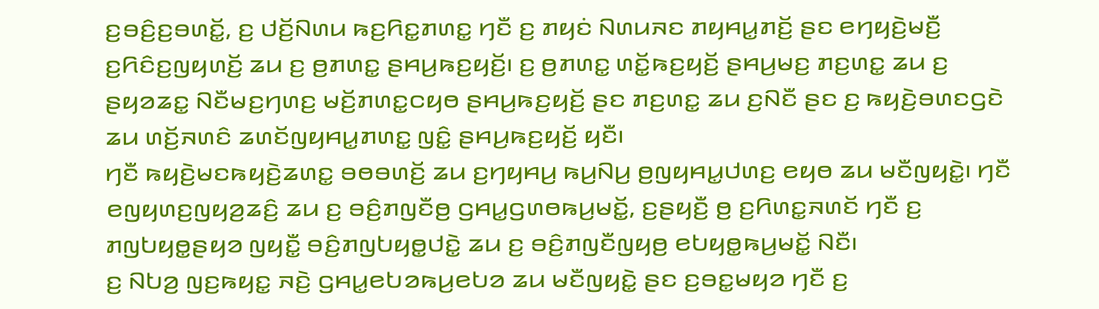ꤢ꤬ꤋꤢꤨ꤬ꤢ꤬ꤋꤛꤢꤩ꤭, ꤢ꤬ ꤓꤢꤩ꤬ꤡꤛꤣ ꤒꤢ꤬ꤖꤢ꤭ꤊꤛꤢ꤭ ꤚꤢꤪ ꤢ꤬ ꤊꤟꤢꤦ ꤡꤛꤣꤏꤢ ꤊꤟꤌꤣ꤭ꤊꤢꤩ꤬ ꤔꤢ ꤕꤚꤟꤢꤧ꤬ꤗꤢꤪ꤬ ꤢ꤬ꤖꤢꤨꤢ꤬ꤜꤟꤛꤢꤩ꤬ ꤘꤣ ꤢ꤬ ꤥ꤬ꤊꤛꤢ꤭ ꤔꤌꤣ꤬ꤒꤢ꤬ꤟꤢꤩ꤬꤯ ꤢ꤬ ꤥ꤬ꤊꤛꤢ꤭ ꤛꤢꤩ꤭ꤒꤢ꤬ꤟꤢꤩ꤬ ꤔꤌꤣ꤬ꤗꤢ꤬ ꤊꤢ꤬ꤛꤢ꤭ ꤘꤣ ꤢ꤬ ꤔꤟꤤꤘꤢ꤭ ꤡꤢꤪꤗꤢ꤬ꤚꤛꤢ꤬ ꤗꤢꤩ꤬ꤊꤛꤢ꤭ꤍꤟꤥ ꤔꤌꤣ꤬ꤒꤢ꤬ꤟꤢꤩ꤬ ꤔꤢ ꤊꤢ꤬ꤛꤢ꤭ ꤘꤣ ꤢ꤬ꤡꤢꤪ ꤔꤢ ꤢ꤬ ꤒꤟꤢꤧ꤬ꤋꤛꤢꤞꤢꤧ ꤘꤣ ꤛꤢꤩ꤬ꤏꤛꤢꤨ ꤘꤛꤢꤩꤜꤟꤌꤣ꤭ꤊꤛꤢ꤭ ꤜꤢꤨ꤭ ꤔꤌꤣ꤬ꤒꤢ꤬ꤟꤢꤩ꤬ ꤟꤢꤪ꤯
ꤚꤢꤪ ꤒꤟꤢꤧ꤬ꤗꤢꤒꤟꤢꤧ꤬ꤘꤛꤢ꤭ ꤋꤥꤋꤛꤢꤩ꤬ ꤘꤣ ꤢ꤬ꤚꤟꤌꤣ꤬ ꤒꤣ꤬ꤡꤣ꤬ ꤥ꤬ꤜꤟꤌꤣ꤭ꤓꤛꤢ꤬ ꤕꤟꤥ ꤘꤣ ꤗꤢꤪꤜꤟꤢꤧ꤭꤯ ꤚꤢꤪ ꤕꤜꤟꤛꤢ꤬ꤜꤟꤤ꤬ꤘꤢꤨ꤬ ꤘꤣ ꤢ꤬ ꤋꤢꤨ꤬ꤊꤜꤢꤪꤥ꤬ ꤞꤌꤣ꤭ꤞꤛꤥꤒꤣ꤬ꤗꤢꤩ꤭, ꤢ꤬ꤔꤟꤢꤪ꤬ ꤥ꤬ ꤢ꤬ꤖꤛꤢ꤭ꤏꤛꤢꤩ ꤚꤢꤪ ꤢ꤬ ꤊꤜꤝꤟꤥ꤭ꤔꤟꤤ ꤜꤟꤢꤪ꤭ ꤋꤢꤨ꤬ꤊꤜꤝꤟꤥ꤭ꤓꤢꤧ꤭ ꤘꤣ ꤢ꤬ ꤋꤢꤨ꤬ꤊꤜꤢꤪꤜꤟꤥ꤬ ꤕꤝꤟꤥ꤭ꤒꤣ꤬ꤗꤢꤩ꤭ ꤡꤢꤪ꤯
ꤢ꤬ ꤡꤝꤤ꤬ ꤜꤢ꤬ꤒꤟꤢ꤭ ꤏꤢꤧ꤬ ꤞꤌꤣ꤭ꤕꤝꤤꤒꤣ꤬ꤕꤝꤤ ꤘꤣ ꤗꤢꤪꤜꤟꤢꤧ꤭ ꤔꤢ ꤢ꤬ꤋꤢ꤭ꤗꤟꤤ ꤚꤢꤪ ꤢ꤬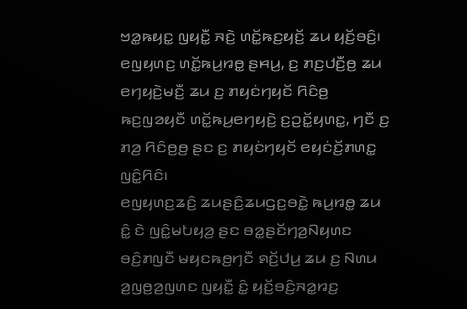ꤠꤤ꤭ꤒꤟꤢ꤭ ꤜꤟꤢꤪ꤭ ꤏꤢꤧ꤬ ꤛꤢꤩ꤭ꤒꤢ꤬ꤟꤢꤩ꤬ ꤘꤣ ꤟꤢꤩ꤬ꤋꤢꤨ꤬꤯ ꤕꤜꤟꤛꤢ꤬ ꤛꤢꤩ꤭ꤒꤣ꤬ꤙꤥ꤭ ꤔꤌꤣ꤬, ꤢ꤬ ꤊꤢ꤬ꤓꤢꤪ꤬ꤥ꤬ ꤘꤣ ꤕꤚꤟꤢꤧ꤬ꤗꤢꤪ꤬ ꤘꤣ ꤢ꤬ ꤊꤟꤢꤦꤚꤟꤢꤩ ꤖꤢꤨꤥ꤬ ꤒꤢ꤬ꤜꤤꤟꤢꤪ ꤛꤢꤩ꤭ꤒꤣ꤬ꤕꤚꤟꤢꤧ꤬ ꤢ꤬ꤑꤢꤩ꤭ꤟꤛꤢ꤭, ꤚꤢꤪ ꤢ꤬ ꤊꤤ꤬ ꤖꤢꤨꤥ꤬ꤥ꤬ ꤔꤢ ꤢ꤬ ꤊꤟꤢꤦꤚꤟꤢꤩ ꤕꤟꤢꤦꤢꤩ꤬ꤊꤛꤢ꤭ ꤜꤢꤨ꤭ꤖꤢꤨ꤯
ꤕꤜꤟꤛꤢ꤬ꤘꤢꤨ꤬ ꤘꤣꤔꤢꤨ꤬ꤘꤣꤞꤢ꤬ꤋꤢꤧ꤭ ꤒꤣ꤬ꤙꤥ꤭ ꤘꤣ ꤢꤨ꤭ ꤢꤧ ꤜꤢꤨ꤭ꤗꤝꤟꤤ꤬ ꤔꤢ ꤋꤤ꤭ꤔꤢꤩꤚꤤ꤬ꤡꤟꤛꤢ ꤋꤢꤨ꤬ꤊꤜꤢꤪ ꤗꤟꤢꤒꤥ꤬ꤚꤢꤪ ꤎꤢꤩ꤬ꤓꤣ꤬ ꤘꤣ ꤢ꤬ ꤡꤛꤣ ꤤ꤬ꤜꤥ꤬ꤤ꤬ꤜꤛꤢ ꤜꤟꤢꤪ꤭ ꤢꤨ꤭ ꤟꤢꤩ꤬ꤋꤢꤨ꤬ꤏꤤ꤭ꤙꤢ꤬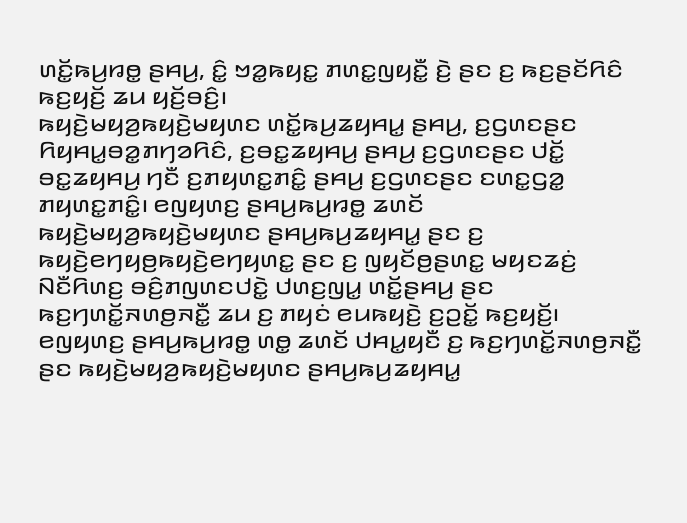ꤛꤢꤩ꤭ꤒꤣ꤬ꤙꤥ꤭ ꤔꤌꤣ꤬, ꤢꤨ꤭ ꤠꤤ꤭ꤒꤟꤢ꤭ ꤊꤛꤢ꤭ꤜꤟꤢꤪ꤭ ꤢꤧ꤬ ꤔꤢ ꤢ꤬ ꤒꤢ꤬ꤔꤢꤩꤖꤢꤨ ꤒꤢ꤬ꤟꤢꤩ꤬ ꤘꤣ ꤟꤢꤩ꤬ꤋꤢꤨ꤬꤯
ꤒꤟꤢꤧ꤬ꤗꤟꤤ꤬ꤒꤟꤢꤧ꤬ꤗꤟꤛꤢ ꤛꤢꤩ꤭ꤒꤣ꤬ꤘꤟꤌꤣ꤭ ꤔꤌꤣ꤬, ꤢ꤬ꤞꤛꤢꤔꤢ ꤖꤟꤌꤣ꤭ꤋꤤ꤭ꤊꤚꤤꤖꤢꤨ, ꤢ꤬ꤋꤢ꤭ꤘꤟꤌꤣ꤬ ꤔꤌꤣ꤬ ꤢ꤬ꤞꤛꤢꤔꤢ ꤓꤢꤩ꤭ ꤋꤢ꤭ꤘꤟꤌꤣ꤬ ꤚꤢꤪ ꤢ꤬ꤊꤟꤛꤢ꤭ꤊꤢꤨ꤭ ꤔꤌꤣ꤬ ꤢ꤬ꤞꤛꤢꤔꤢ ꤢꤛꤢ꤭ꤞꤤ꤭ ꤊꤟꤛꤢ꤭ꤊꤢꤨ꤭꤯ ꤕꤜꤟꤛꤢ꤬ ꤔꤌꤣ꤬ꤒꤣ꤬ꤙꤥ꤭ ꤘꤛꤢꤩ ꤒꤟꤢꤧ꤬ꤗꤟꤤ꤬ꤒꤟꤢꤧ꤬ꤗꤟꤛꤢ ꤔꤌꤣ꤬ꤒꤣ꤬ꤘꤟꤌꤣ꤭ ꤔꤢ ꤢ꤬ ꤒꤟꤢꤧ꤬ꤕꤚꤟꤥ꤬ꤒꤟꤢꤧ꤬ꤕꤚꤟꤛꤢ꤭ ꤔꤢ ꤢ꤬ ꤜꤟꤢꤩꤥ꤬ꤔꤛꤢ꤭ ꤗꤟꤢꤘꤢꤦ꤬ ꤡꤢꤪꤖꤛꤢ꤬ ꤋꤢꤨ꤬ꤊꤜꤛꤢꤓꤢꤧ꤭ ꤓꤛꤢ꤬ꤜꤣ꤭ ꤛꤢꤩ꤭ꤔꤌꤣ꤬ ꤔꤢ ꤒꤢ꤬ꤚꤛꤢꤩ꤭ꤏꤛꤥ꤬ꤏꤢꤪ꤭ ꤘꤣ ꤢ꤬ ꤊꤟꤢꤦ ꤕꤣꤒꤟꤢꤧ꤬ ꤢ꤬ꤑꤢꤩ꤭ ꤒꤢ꤬ꤟꤢꤩ꤬꤯
ꤕꤜꤟꤛꤢ꤬ ꤔꤌꤣ꤬ꤒꤣ꤬ꤙꤥ꤭ ꤛꤥ꤭ ꤘꤛꤢꤩ ꤓꤌꤣ꤭ꤟꤢꤪ ꤢ꤬ ꤒꤢ꤬ꤚꤛꤢꤩ꤭ꤏꤛꤥ꤬ꤏꤢꤪ꤭ ꤔꤢ ꤒꤟꤢꤧ꤬ꤗꤟꤤ꤬ꤒꤟꤢꤧ꤬ꤗꤟꤛꤢ ꤔꤌꤣ꤬ꤒꤣ꤬ꤘꤟꤌꤣ꤭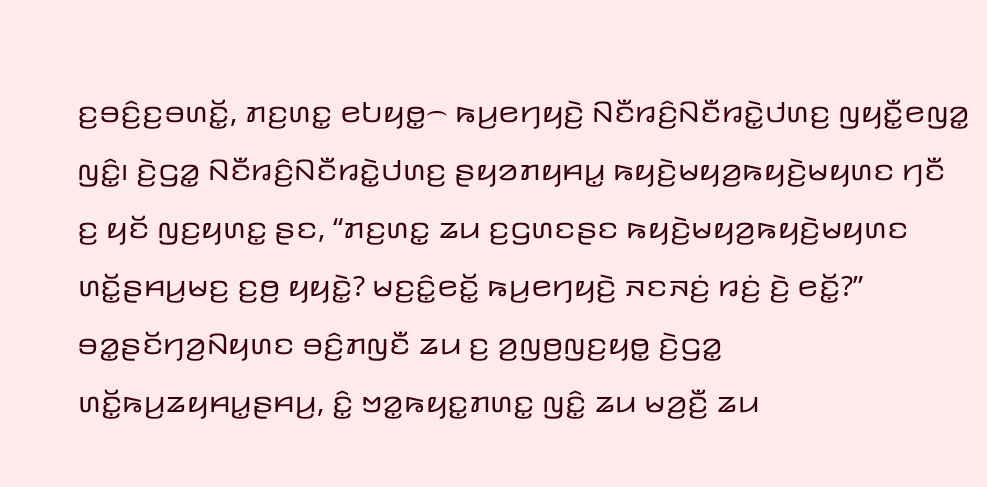ꤢ꤬ꤋꤢꤨ꤬ꤢ꤬ꤋꤛꤢꤩ꤭, ꤊꤢ꤬ꤛꤢ꤭ ꤕꤝꤟꤥ꤭꤮ ꤒꤣ꤬ꤕꤚꤟꤢꤧ꤬ ꤡꤢꤪꤙꤢꤨ꤬ꤡꤢꤪꤙꤢꤧ꤭ꤓꤛꤢ꤬ ꤜꤟꤢꤪ꤭ꤕꤜꤤ꤭ ꤜꤢꤨ꤭꤯ ꤢꤧ꤬ꤞꤤ꤭ ꤡꤢꤪꤙꤢꤨ꤬ꤡꤢꤪꤙꤢꤧ꤭ꤓꤛꤢ꤬ ꤔꤟꤤꤊꤟꤌꤣ꤭ ꤒꤟꤢꤧ꤬ꤗꤟꤤ꤬ꤒꤟꤢꤧ꤬ꤗꤟꤛꤢ ꤚꤢꤪ ꤢ꤬ ꤟꤢꤩ ꤜꤢ꤬ꤟꤛꤢ꤭ ꤔꤢ, “ꤊꤢ꤬ꤛꤢ꤭ ꤘꤣ ꤢ꤬ꤞꤛꤢꤔꤢ ꤒꤟꤢꤧ꤬ꤗꤟꤤ꤬ꤒꤟꤢꤧ꤬ꤗꤟꤛꤢ ꤛꤢꤩ꤭ꤔꤌꤣ꤬ꤗꤢ꤬ ꤢ꤬ꤥ꤬ ꤟꤟꤢꤧ꤭? ꤗꤢ꤬ꤢꤨ꤭ꤕꤢꤩ꤭ ꤒꤣ꤬ꤕꤚꤟꤢꤧ꤬ ꤏꤢꤏꤢꤦ꤬ ꤙꤢꤦ꤬ ꤢꤧ꤬ ꤕꤢꤩ꤭?”
ꤋꤤ꤭ꤔꤢꤩꤚꤤ꤬ꤡꤟꤛꤢ ꤋꤢꤨ꤬ꤊꤜꤢꤪ ꤘꤣ ꤢ꤬ ꤤ꤬ꤜꤥ꤬ꤜꤢ꤬ꤟꤥ꤭ ꤢꤧ꤬ꤞꤤ꤭ ꤛꤢꤩ꤭ꤒꤣ꤬ꤘꤟꤌꤣ꤭ꤔꤌꤣ꤬, ꤢꤨ꤭ ꤠꤤ꤭ꤒꤟꤢ꤭ꤊꤛꤢ꤭ ꤜꤢꤨ꤭ ꤘꤣ ꤗꤤ꤬ꤢꤪ꤬ ꤘꤣ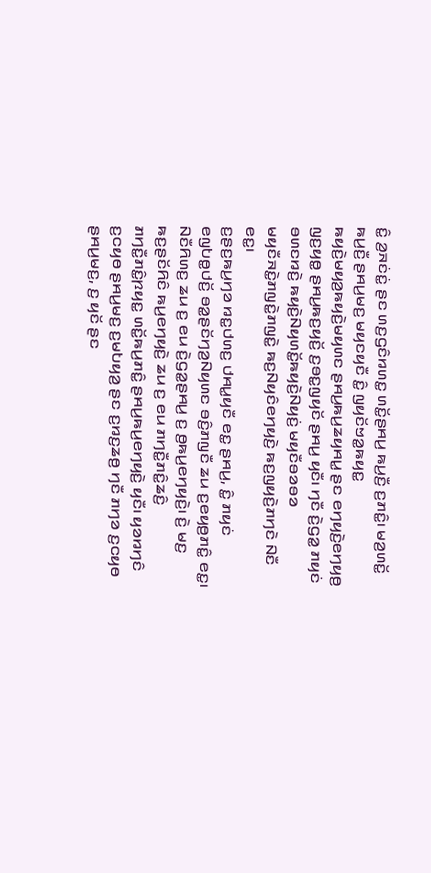ꤢꤨ꤭ ꤤ꤬ꤏꤢꤦꤢꤦ꤭ ꤔꤢ ꤛꤢ꤬ꤞꤢꤨꤙꤛꤢ꤭ ꤛꤢꤩ꤭ꤔꤌꤣ꤬ ꤒꤣ꤬ꤢꤪ꤬ ꤢ꤬ꤊꤢꤨ꤭꤯ ꤗꤤ꤬ꤛꤢꤩ꤭ ꤒꤣ꤬ꤢꤪ꤬ ꤔꤌꤣ꤬ꤗꤢ꤬ ꤗꤟꤢꤟꤢꤪ ꤢꤨ꤭ ꤜꤟꤢꤩꤠꤤ꤭ꤒꤟꤢ꤭ ꤒꤟꤢꤧ꤬ꤗꤟꤤ꤬ꤒꤟꤢꤧ꤬ꤗꤟꤛꤢ ꤔꤌꤣ꤬ꤒꤣ꤬ꤘꤟꤌꤣ꤭ ꤔꤢ ꤕꤚꤟꤢꤧ꤬ꤕꤚꤟꤥ꤬ ꤜꤢ꤬ꤟꤥ꤭ ꤔꤌꤣ꤬ꤒꤢ꤬ꤟꤢꤩ꤬ ꤢ꤬ꤋꤢ꤭ꤜꤟꤢꤩ ꤔꤌꤣ꤬ ꤟꤢꤪ꤯ ꤚꤢꤪ ꤢꤧ꤬ꤞꤤ꤭ ꤊꤟꤢꤦ ꤋꤛꤢꤙꤢꤧ꤬ ꤒꤟꤢꤧ꤬ꤡꤟꤛꤢꤩ꤭ꤒꤟꤢꤧ꤬ꤡꤟꤢꤦ꤬ ꤗꤟꤢꤪꤋꤤꤋꤤ ꤗꤟꤢꤪꤏꤢꤧ꤭ꤊꤜꤢꤧ꤭ꤊꤜꤢꤧ꤭ ꤒꤢ꤬ꤡꤟꤢꤨꤕꤚꤟꤢꤧ꤬ ꤒꤢ꤬ꤜꤟꤢꤧ꤬ꤊꤚꤢꤧ ꤡꤢꤪ ꤕꤢ꤭꤯
ꤢ꤬ꤔꤢ꤬ꤒꤣ꤬ꤚꤤ ꤙꤢ꤭ꤓꤛꤢ꤬ ꤓꤌꤣ꤭ꤟꤢꤪ ꤕꤢ꤭ ꤔꤌꤣ꤬, ꤢꤨ꤭ ꤊꤟꤢꤦ ꤕꤜꤝꤥ꤭ꤓꤢꤩ꤬ ꤋꤤ꤭ꤔꤢꤩꤚꤤ꤬ꤡꤟꤛꤢ ꤋꤢꤨ꤬ꤊꤜꤢꤪ ꤘꤣ ꤢ꤬ꤕꤟꤥ꤬ꤊꤢꤨ꤭ ꤕꤢ꤭꤯
ꤡꤢꤪꤖꤛꤢ꤬ ꤘꤣ ꤢ꤬ ꤕꤣ ꤢꤧ꤬ꤞꤤ꤭ꤔꤌꤣ꤬ ꤢ꤬ ꤥ꤬ꤒꤣ꤬ꤕꤚꤟꤢꤧ꤬꤯ ꤢꤧ꤬ ꤗꤢ꤬ ꤒꤢ꤬ꤔꤢꤩꤖꤢꤨ ꤒꤣ꤬ꤕꤚꤟꤢꤧ꤬ ꤘꤣ ꤢ꤬ ꤕꤣ ꤊꤚꤢꤪ꤭ꤊꤢꤨ꤭ꤘꤢꤨ꤬ ꤊꤚꤢꤪ꤭ꤊꤢꤨ꤭ꤐꤟꤢ꤭ ꤛꤢꤩ꤭ꤒꤣ꤬ꤊꤢꤨ꤭ ꤔꤌꤣ꤬ꤒꤣ꤬ꤕꤚꤟꤢꤧ꤬ ꤟꤢꤪ꤯ ꤟꤤꤙꤚꤢꤨ ꤢ꤬ꤍꤟꤥ ꤔꤌꤣ꤬ꤗꤢ꤬ ꤢ꤬ꤗꤝꤟꤤ꤬ ꤔꤢ ꤢ꤬ꤙꤢ꤬ꤘꤥ꤬ ꤚꤢꤪ ꤊꤚꤤ ꤢ꤬ꤍꤟꤥ ꤔꤌꤣ꤬ꤗꤢ꤬, ꤢ꤬ ꤟꤢꤩ ꤔꤢ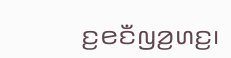ꤢ꤬ꤕꤢꤪꤜꤤ꤬ꤛꤢ꤬꤯